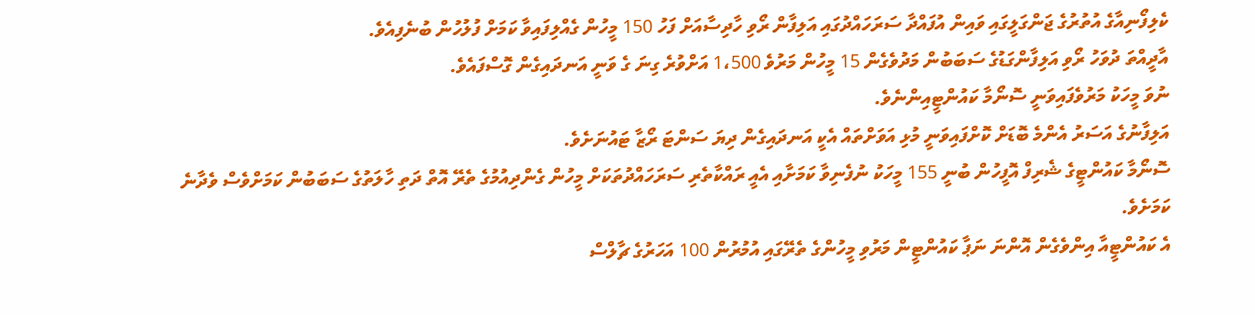ކެލިފޯނިއާގެ އުތުރުގެ ޖަންގަލީގައި ވައިން އުފައްދާ ސަރަހައްދުގައި އަލިފާން ރޯވި ހާދިސާއަށް ފަހު 150 މީހުން ގެއްލިފައިވާ ކަމަށް ފުލުހުން ބުނެފިއެވެ.
އާދީއްތަ ދުވަހު ރޯވި އަލިފާންގަޑުގެ ސަބަބުން މަދުވެގެން 15 މީހުން މަރުވެ 1،500 އަށްވުރެ ގިނަ ގެ ވަނީ އަނދައިގެން ގޮސްފައެވެ.
ނުވަ މީހަކު މަރުވެފައިވަނީ ސޮނޯމާ ކައުންޓީއިންނެވެ.
އަލިފާނުގެ އަސަރު އެންމެ ބޮޑަށް ކޮށްފައިވަނީ މުޅި އަވަށްތައް އެކީ އަނދައިގެން ދިޔަ ސަންޓަ ރޯޒާ ޓައުނަށެވެ.
ސޮނޯމާ ކައުންޓީގެ ޝެރިފް އޮފީހުން ބުނީ 155 މީހަކު ނުފެނިވާ ކަމަށާއި އެއީ ރައްކާތެރި ސަރަހައްދުތަކަށް މީހުން ގެންދިއުމުގެ ތެރޭ އޮތް ދަތި ހާލަތުގެ ސަބަބުން ކަމަށްވެސް ވެދާނެ ކަމަށެވެ.
އެ ކައުންޓީއާ އިންވެގެން އޮންނަ ނަޕާ ކައުންޓީން މަރުވި މީހުންގެ ތެރޭގައި އުމުރުން 100 އަހަރުގެ ޗާލްސް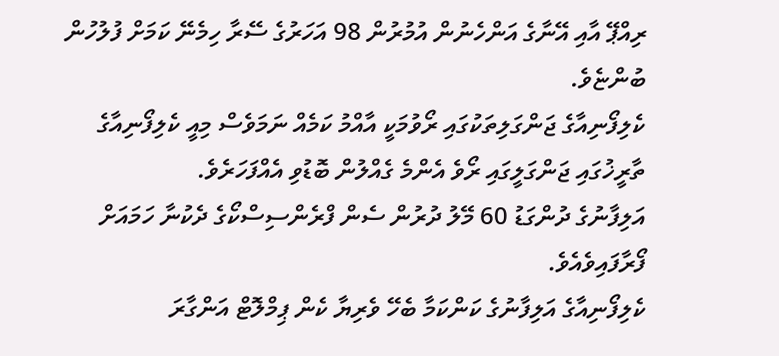ރިއްޕޭ އާއި އޭނާގެ އަންހެނުން އުމުރުން 98 އަހަރުގެ ސޭރާ ހިމެނޭ ކަމަށް ފުލުހުން ބުންޏެވެ.
ކެލިފޯނިއާގެ ޖަންގަލިތަކުގައި ރޯވުމަކީ އާއްމު ކަމެއް ނަމަވެސް މިއީ ކެލިފޯނިއާގެ ތާރީޚުގައި ޖަންގަލީގައި ރޯވެ އެންމެ ގެއްލުން ބޮޑުވި އެއްފަހަރެވެ.
އަލިފާނުގެ ދުންގަޑު 60 މޭލު ދުރުން ސެން ފްރެންސިސްކޯގެ ދެކުނާ ހަމައަށް ފޯރާފައިވެއެވެ.
ކެލިފޯނިއާގެ އަލިފާނުގެ ކަންކަމާ ބެހޭ ވެރިޔާ ކެން ޕިމްލޮޓް އަންގާރަ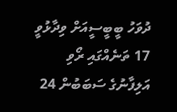ދުވަހު ބީބީސީއަށް ވިދާޅުވީ 17 ތަނެއްގައި ރޯވި އަލިފާނުގެ ސަބަބުން 24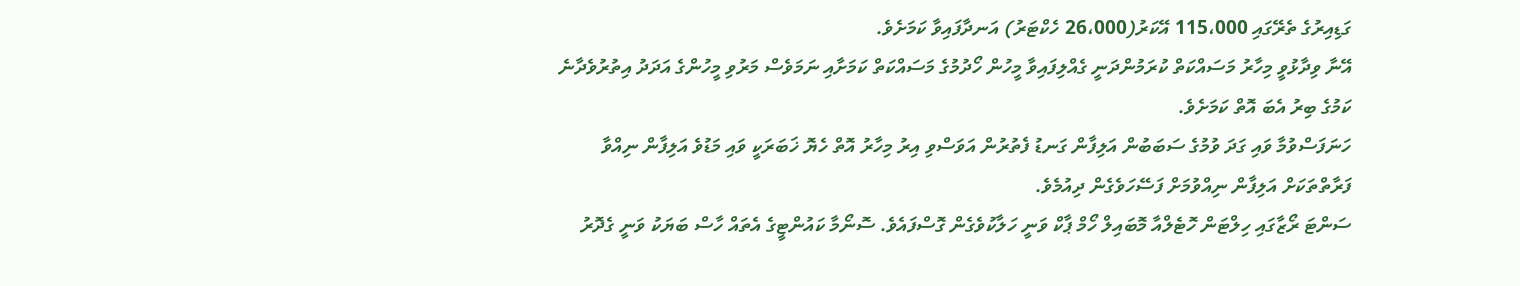ގަޑިއިރުގެ ތެރޭގައި 115،000 އޭކަރު(26،000 ހެކްޓަރު) އަނދާފައިވާ ކަމަށެވެ.
އޭނާ ވިދާޅުވީ މިހާރު މަސައްކަތް ކުރަމުންދަނީ ގެއްލިފައިވާ މީހުން ހޯދުމުގެ މަސައްކަތް ކަމަށާއި ނަމަވެސް މަރުވި މީހުންގެ އަދަދު އިތުރުވެދާނެ ކަމުގެ ބިރު އެބަ އޮތް ކަމަށެވެ.
ހަނަފަސްވުމާ ވައި ގަދަ ވުމުގެ ސަބަބުން އަލިފާން ގަނޑު ފެތުރުން އަވަސްވި އިރު މިހާރު އޮތް ހެޔޮ ޚަބަރަކީ ވައި މަޑުވެ އަލިފާން ނިއްވާ ފަރާތްތަކަށް އަލިފާން ނިއްވުމަށް ފަސޭހަވެގެން ދިއުމެވެ.
ސަންޓަ ރޯޒާގައި ހިލްޓަން ހޮޓެލްއާ މޮބައިލް ހޯމް ޕާކް ވަނީ ހަލާކުވެގެން ގޮސްފައެވެ. ސޮނޯމާ ކައުންޓީގެ އެތައް ހާސް ބަޔަކު ވަނީ ގެދޮރު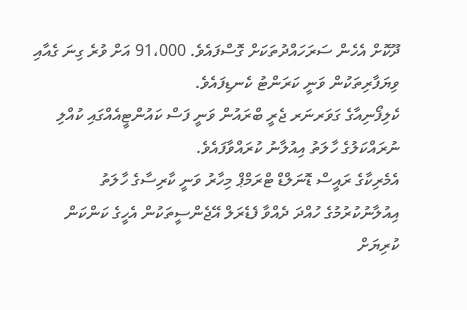ދޫކޮށް އެހެން ސަރަހައްދުތަކަށް ގޮސްފައެވެ. 91،000 އަށް ވުރެ ގިނަ ގެއާއި ވިޔަފާރިތަކުން ވަނީ ކަރަންޓު ކެނޑިފައެވެ.
ކެލިފޯނިއާގެ ގަވަރނަރ ޖެރީ ބްރައުން ވަނީ ފަސް ކައުންޓީއެއްގައި ކުއްލި ނުރައްކަލުގެ ހާލަތު އިއުލާނު ކުރައްވާފައެވެ.
އެމެރިކާގެ ރައީސް ޑޮނަލްޑް ޓްރަމްޕް މިހާރު ވަނީ ކާރިސާގެ ހާލަތު އިއުލާނުކުރުމުގެ ހުއްދަ ދެއްވާ ފެޑެރަލް އޭޖެންސީތަކުން އެހީގެ ކަންކަން ކުރިޔަށް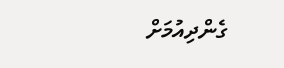ގެންދިއުމަށް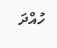ހުއްދަ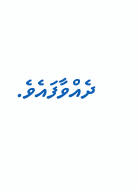ދެއްވާފައެވެ.